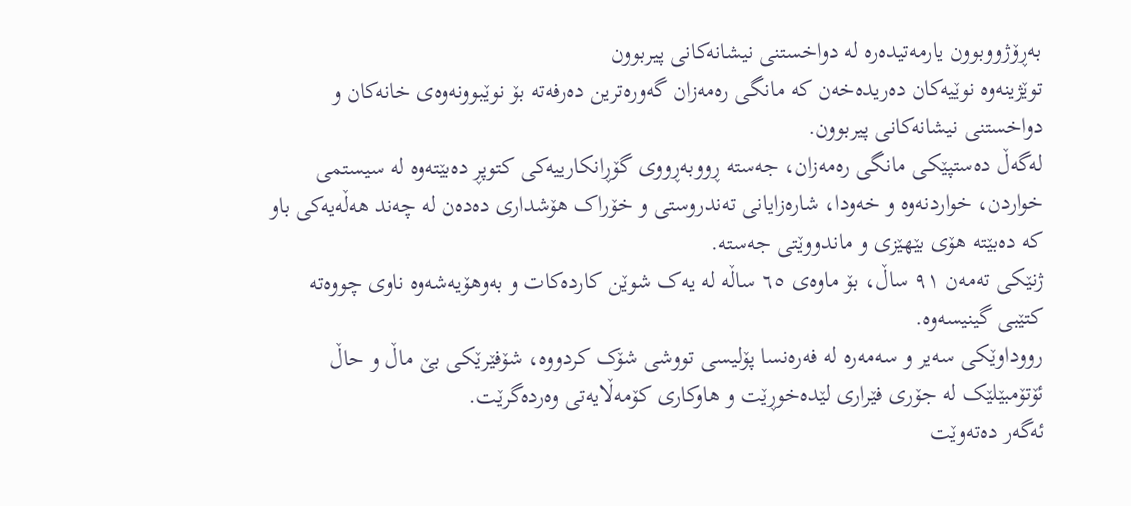بەڕۆژووبوون یارمەتیدەرە لە دواخستنی نیشانەکانی پیربوون
توێژینەوە نوێیەکان دەریدەخەن کە مانگی رەمەزان گەورەترین دەرفەتە بۆ نوێبوونەوەی خانەکان و دواخستنی نیشانەکانی پیربوون.
لەگەڵ دەستپێکی مانگی رەمەزان، جەستە ڕووبەڕووی گۆڕانکارییەکی کتوپڕ دەبێتەوە لە سیستمی خواردن، خواردنەوە و خەودا، شارەزایانی تەندروستی و خۆراک هۆشداری دەدەن لە چەند هەڵەیەکی باو کە دەبێتە هۆی بێهێزی و ماندووێتی جەستە.
ژنێکی تەمەن ٩١ ساڵ، بۆ ماوەی ٦٥ ساڵە لە یەک شوێن کاردەکات و بەوهۆیەشەوە ناوی چووەتە کتێبی گینیسەوە.
رووداوێکی سەیر و سەمەرە لە فەرەنسا پۆلیسی تووشى شۆک کردووە، شۆفێرێکی بێ ماڵ و حاڵ ئۆتۆمبێلێک لە جۆری فێراری لێدەخوڕێت و هاوکاری کۆمەڵایەتی وەردەگرێت.
ئەگەر دەتەوێت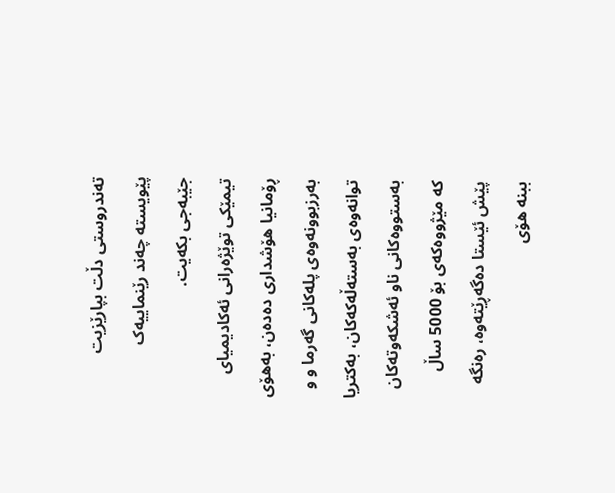تەندروستی دڵت بپارێزیت پێویستە چەند رێنماییەک جێبەجی بکەیت.
تیمێکی توێژەرانی ئەکادیمیای ڕۆمانیا هۆشداری دەدەن، بەهۆی بەرزبوونەوەی پلەکانی گەرما و و توانەوەی بەستەڵەکەکان، بەکتریا بەستووەکانی ناو ئەشکەوتەکان کە مێژووەکەی بۆ 5000 ساڵ پێش ئێستا دەگەڕێتەوە، رەنگە ببنە هۆی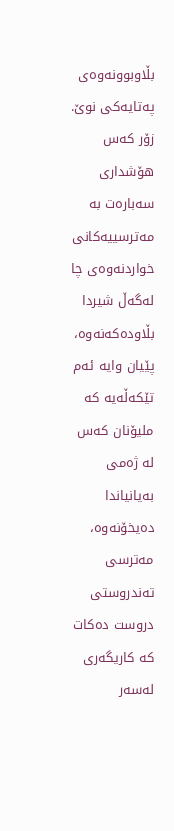بڵاوبوونەوەی پەتایەکی نوێ.
زۆر کەس هۆشداری سەبارەت بە مەترسییەکانی خواردنەوەی چا لەگەڵ شیردا بڵاودەکەنەوە، پێیان وایە ئەم تێکەڵەیە کە ملیۆنان کەس لە ژەمی بەیانیاندا دەیخۆنەوە، مەترسی تەندروستی دروست دەکات کە کاریگەری لەسەر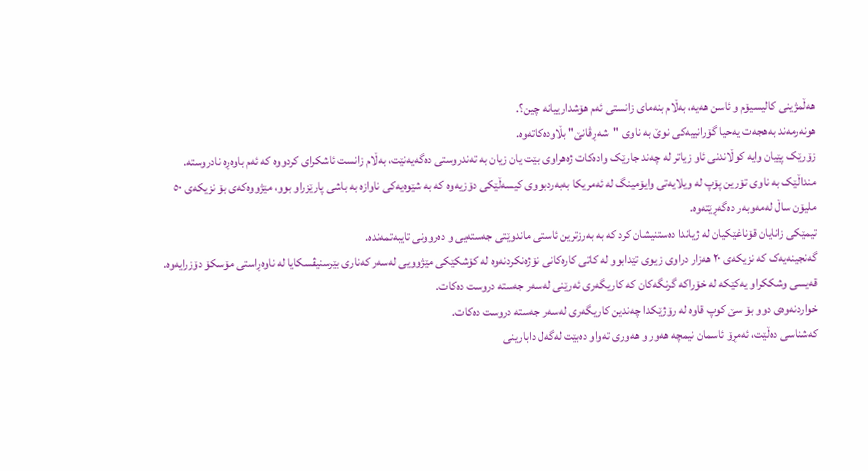هەڵمژینی کالیسیۆم و ئاسن هەیە، بەڵام بنەمای زانستی ئەم هۆشدارییانە چین؟.
هونەرمەند بەهجەت یەحیا گۆرانییەکی نوێ بە ناوی "شەڕڤانێ" بڵاودەکاتەوە.
زۆرێک پێیان وایە کوڵاندنی ئاو زیاتر لە چەند جارێک وادەکات ژەهراوی بێت یان زیان بە تەندروستی دەگەیەنێت، بەڵام زانست ئاشکرای کردووە کە ئەم باوەڕە نادروستە.
منداڵێک بە ناوی تۆرین پۆپ لە ویلایەتی وایۆمینگ لە ئەمریکا بەبەردبووی کیسەڵێکی دۆزیەوە کە بە شێوەیەکی ناوازە بە باشی پارێزراو بوو، مێژووەکەی بۆ نزیکەی ٥٠ ملیۆن ساڵ لەمەوبەر دەگەڕێتەوە.
تیمێکی زانایان قۆناغێکیان لە ژیاندا دەستنیشان کرد کە بە بەرزترین ئاستی ماندوێتی جەستەیی و دەروونی تایبەتمەندە.
گەنجینەیەک کە نزیکەی ٢٠ هەزار دراوی زیوی تێدابوو لە کاتی کارەکانی نۆژەنکردنەوە لە کۆشکێکی مێژوویی لەسەر کەناری بێرسنیڤسکایا لە ناوەڕاستی مۆسکۆ دۆزرایەوە.
قەیسی وشککراو یەکێکە لە خۆراکە گرنگەکان کە کاریگەری ئەرێنی لەسەر جەستە دروست دەکات.
خواردنەوەی دوو بۆ سێ کوپ قاوە لە رۆژێکدا چەندین کاریگەری لەسەر جەستە دروست دەکات.
کەشناسی دەڵێت، ئەمڕۆ ئاسمان نیمچە هەور و هەوری تەواو دەبێت لەگەل دابارینی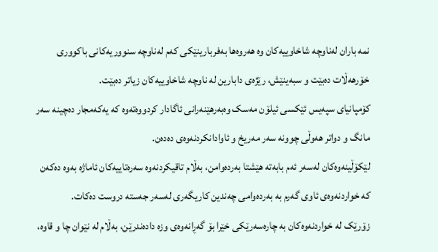نمە باران لەناوچە شاخاوییەکان وە هەروەها بەفربارینێکی کەم لەناوچە سنووریەکانی باکووری خۆرهەڵات دەبێت و سبەینێش، رێژەی دابارین لە ناوچە شاخاوییەکان زیاتر دەبێت.
کۆمپانیای سپەیس ئێکسی ئیلۆن مەسک وەبەرهێنەرانی ئاگادار کردووەتەوە کە یەکەمجار دەچینە سەر مانگ و دواتر هەوڵی چوونە سەر مەریخ و ئاوادانکردنەوەی دەدەن.
لێکۆڵینەوەکان لەسەر ئەم بابەتە هێشتا بەردەوامن، بەڵام تاقیکردنەوە سەرەتاییەکان ئاماژە بەوە دەکەن کە خواردنەوەی ئاوی گەرم بە بەردەوامی چەندین کاریگەری لەسەر جەستە دروست دەکات.
زۆرێک لە خواردنەوەکان بە چارەسەرێکی خێرا بۆ گەڕانەوەی وزە دادەندرێن، بەڵام لە نێوان چا و قاوە،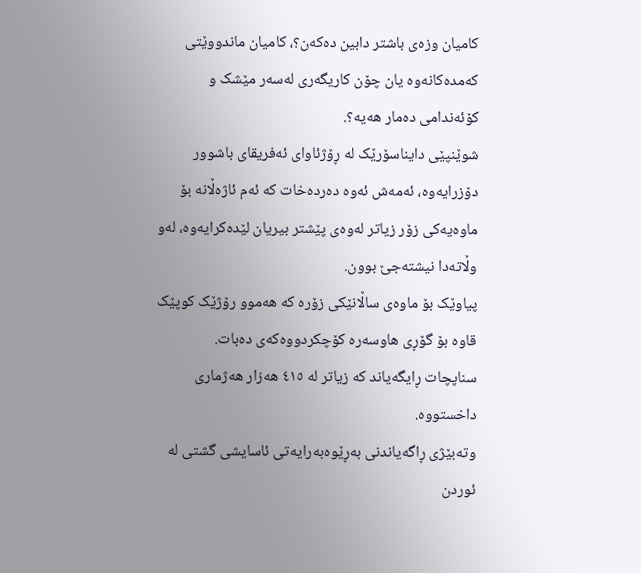کامیان وزەی باشتر دابین دەکەن؟، کامیان ماندووێتی کەمدەکانەوە یان چۆن کاریگەری لەسەر مێشک و کۆئەندامی دەمار هەیە؟.
شوێنپێی دایناسۆرێک لە ڕۆژئاوای ئەفریقای باشوور دۆزرایەوە، ئەمەش ئەوە دەردەخات کە ئەم ئاژەڵانە بۆ ماوەیەکی زۆر زیاتر لەوەی پێشتر بیریان لێدەکرایەوە، لەو وڵاتەدا نیشتەجێ بوون.
پیاوێک بۆ ماوەی ساڵانێکی زۆرە کە هەموو رۆژێک کوپێک قاوە بۆ گۆڕی هاوسەرە کۆچکردووەکەی دەبات.
سناپچات ڕایگەیاند کە زیاتر لە ٤١٥ هەزار هەژماری داخستووە.
وتەبێژی ڕاگەیاندنی بەڕێوەبەرایەتی ئاسایشی گشتی لە ئوردن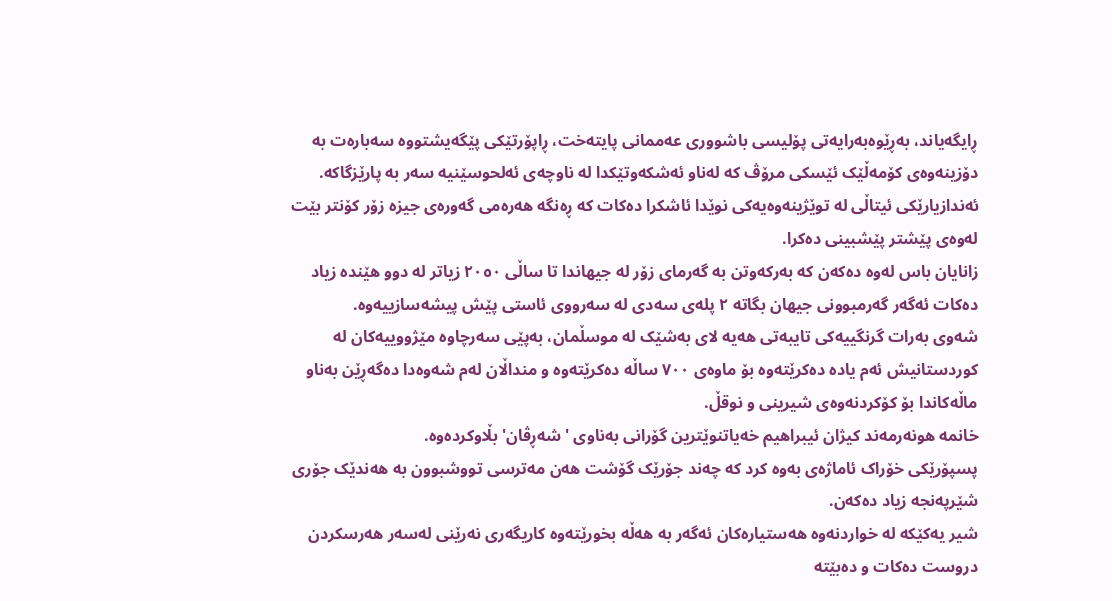ڕایگەیاند، بەڕێوەبەرایەتی پۆلیسی باشووری عەممانی پایتەخت، ڕاپۆرتێکی پێگەیشتووە سەبارەت بە دۆزینەوەی کۆمەڵێک ئێسکی مرۆڤ کە لەناو ئەشکەوتێکدا لە ناوچەی ئەلحوسێنیە سەر بە پارێزگاکە.
ئەندازیارێکی ئیتاڵی لە توێژینەوەیەکی نوێدا ئاشکرا دەکات کە ڕەنگە هەرەمی گەورەی جیزە زۆر کۆنتر بێت لەوەی پێشتر پێشبینی دەکرا.
زانایان باس لەوە دەکەن کە بەرکەوتن بە گەرمای زۆر لە جیهاندا تا ساڵی ٢٠٥٠ زیاتر لە دوو هێندە زیاد دەکات ئەگەر گەرمبوونی جیهان بگاتە ٢ پلەی سەدی لە سەرووی ئاستی پێش پیشەسازییەوە.
شەوی بەرات گرنگییەکی تایبەتی ھەیە لای بەشێک لە موسڵمان، بەپێی سەرچاوە مێژووییەکان لە کوردستانیش ئەم یادە دەکرێتەوە بۆ ماوەی ٧٠٠ ساڵە دەکرێتەوە و منداڵان لەم شەوەدا دەگەڕێن بەناو ماڵەکاندا بۆ کۆکردنەوەی شیرینی و نوقڵ.
خانمە هونەرمەند کیژان ئیبراهیم خەیاتنوێترین گۆرانی بەناوی ' شەڕڤان' بڵاوکردەوە.
پسپۆرێکی خۆراک ئاماژەی بەوە کرد کە چەند جۆرێک گۆشت هەن مەترسی تووشبوون بە هەندێک جۆری شێرپەنجە زیاد دەکەن.
شیر یەکێکە لە خواردنەوە هەستیارەکان ئەگەر بە هەڵە بخورێتەوە کاریگەری نەرێنی لەسەر هەرسکردن دروست دەکات و دەبێتە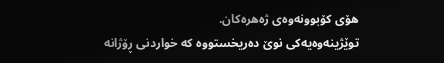هۆی کۆبوونەوەی ژەهرەکان.
توێژینەوەیەکی نوێ دەریخستووە کە خواردنی ڕۆژانە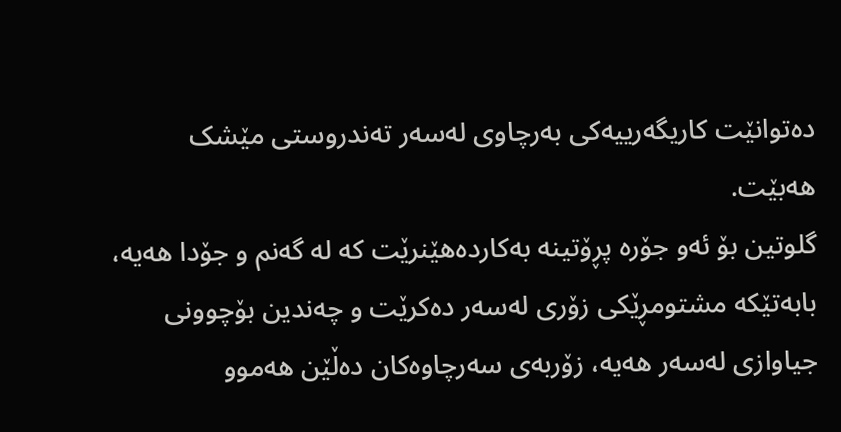دەتوانێت کاریگەرییەکی بەرچاوی لەسەر تەندروستی مێشک هەبێت.
گلوتین بۆ ئەو جۆرە پڕۆتینە بەکاردەهێنرێت کە لە گەنم و جۆدا هەیە، بابەتێکە مشتومڕێکی زۆری لەسەر دەکرێت و چەندین بۆچوونی جیاوازی لەسەر هەیە، زۆربەی سەرچاوەکان دەڵێن هەموو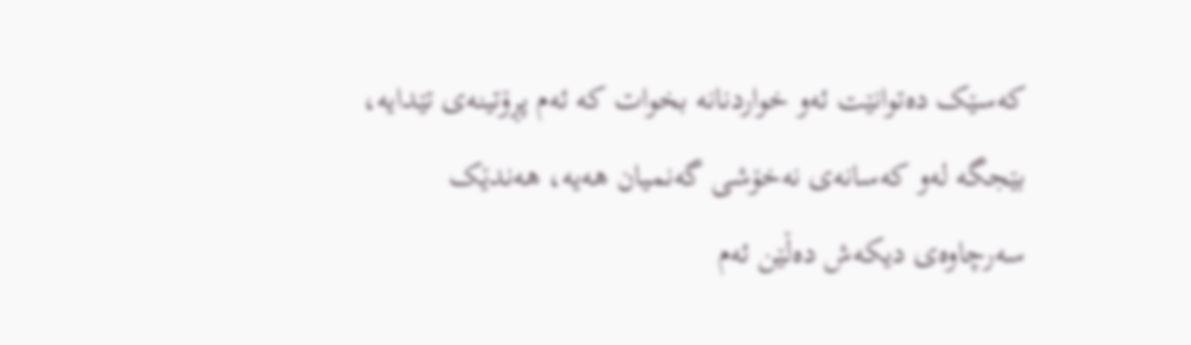کەسێک دەتوانێت ئەو خواردنانە بخوات کە ئەم پڕۆتینەی تێدایە، بێجگە لەو کەسانەی نەخۆشی گەنمیان هەیە، هەندێک سەرچاوەی دیکەش دەڵێن ئەم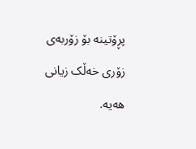پڕۆتینە بۆ زۆربەی زۆری خەڵک زیانی هەیە.